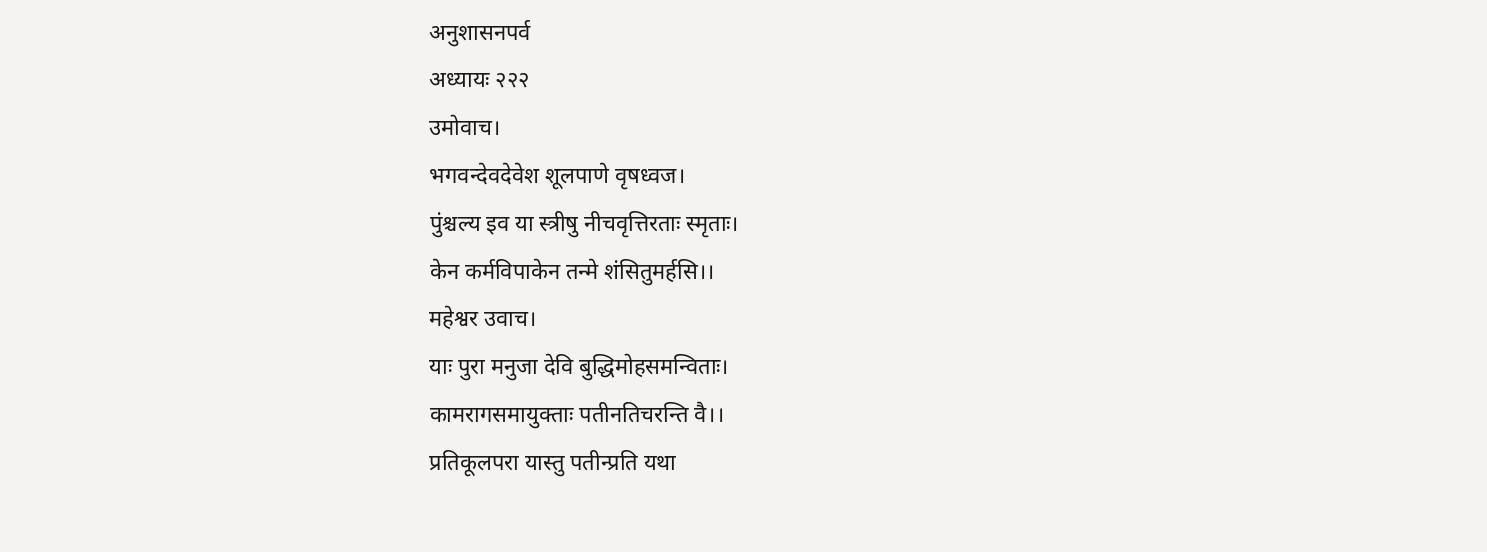अनुशासनपर्व
अध्यायः २२२
उमोवाच।
भगवन्देवदेवेश शूलपाणे वृषध्वज।
पुंश्चल्य इव या स्त्रीषु नीचवृत्तिरताः स्मृताः।
केन कर्मविपाकेन तन्मे शंसितुमर्हसि।।
महेश्वर उवाच।
याः पुरा मनुजा देवि बुद्धिमोहसमन्विताः।
कामरागसमायुक्ताः पतीनतिचरन्ति वै।।
प्रतिकूलपरा यास्तु पतीन्प्रति यथा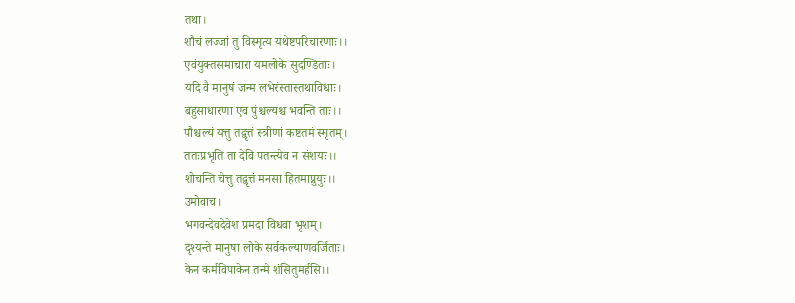तथा।
शौचं लज्जां तु विस्मृत्य यथेष्टपरिचारणाः।।
एवंयुक्तसमाचारा यमलोके सुदण्डिताः।
यदि वै मानुषं जन्म लभेरंस्तास्तथाविधाः।
बहुसाधारणा एव पुंश्चल्यश्च भवन्ति ताः।।
पौश्चल्यं यत्तु तद्वृत्तं स्त्रीणां कष्टतमं स्मृतम्।
ततःप्रभृति ता देवि पतन्त्येव न संशयः।।
शोचन्ति चेत्तु तद्वृत्तं मनसा हितमाप्नुयुः।।
उमोवाच।
भगवन्देवदेवेश प्रमदा विधवा भृशम्।
दृश्यन्ते मानुषा लोके सर्वकल्याणवर्जिताः।
केन कर्मविपाकेन तन्मे शंसितुमर्हसि।।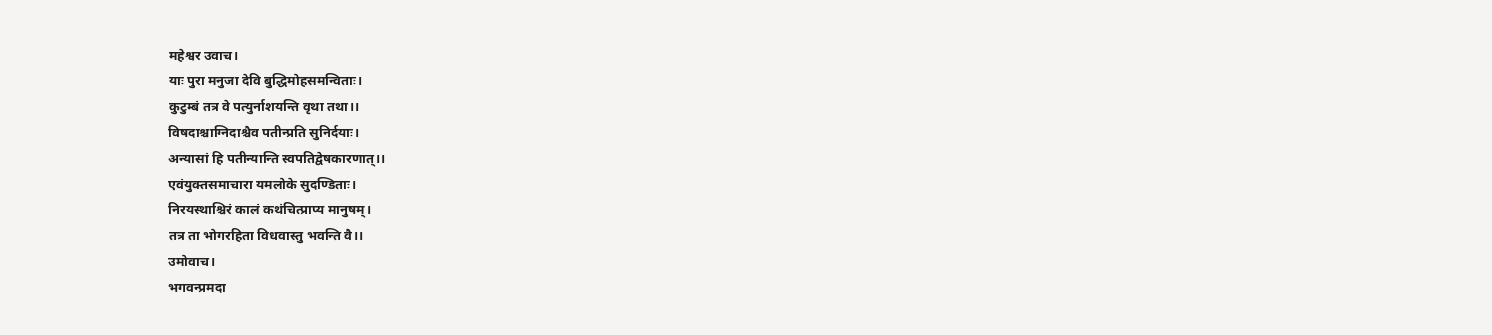महेश्वर उवाच।
याः पुरा मनुजा देवि बुद्धिमोहसमन्विताः।
कुटुम्बं तत्र वे पत्युर्नाशयन्ति वृथा तथा।।
विषदाश्चाग्निदाश्चैव पतीन्प्रति सुनिर्दयाः।
अन्यासां हि पतीन्यान्ति स्वपतिद्वेषकारणात्।।
एवंयुक्तसमाचारा यमलोके सुदण्डिताः।
निरयस्थाश्चिरं कालं कथंचित्प्राप्य मानुषम्।
तत्र ता भोगरहिता विधवास्तु भवन्ति वै।।
उमोवाच।
भगवन्प्रमदा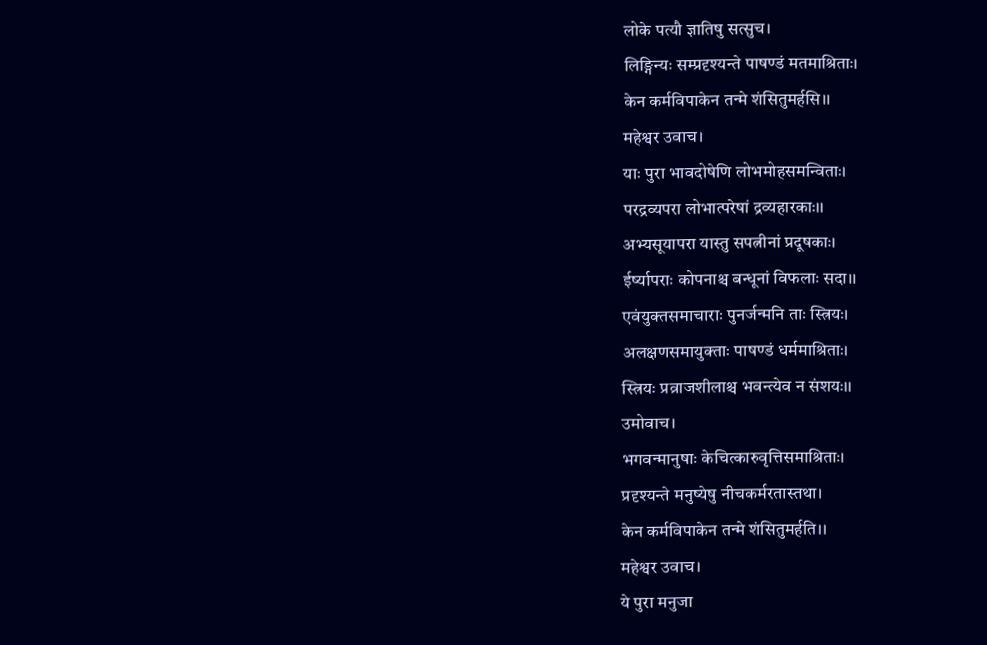लोके पत्यौ ज्ञातिषु सत्सुच।
लिङ्गिन्यः सम्प्रदृश्यन्ते पाषण्डं मतमाश्रिताः।
केन कर्मविपाकेन तन्मे शंसितुमर्हसि।।
महेश्वर उवाच।
याः पुरा भावदोषेणि लोभमोहसमन्विताः।
परद्रव्यपरा लोभात्परेषां द्रव्यहारकाः।।
अभ्यसूयापरा यास्तु सपत्नीनां प्रदूषकाः।
ईर्ष्यापराः कोपनाश्च बन्धूनां विफलाः सदा।।
एवंयुक्तसमाचाराः पुनर्जन्मनि ताः स्त्रियः।
अलक्षणसमायुक्ताः पाषण्डं धर्ममाश्रिताः।
स्त्रियः प्रव्राजशीलाश्च भवन्त्येव न संशयः।।
उमोवाच।
भगवन्मानुषाः केचित्कारुवृत्तिसमाश्रिताः।
प्रदृश्यन्ते मनुष्येषु नीचकर्मरतास्तथा।
केन कर्मविपाकेन तन्मे शंसितुमर्हति।।
महेश्वर उवाच।
ये पुरा मनुजा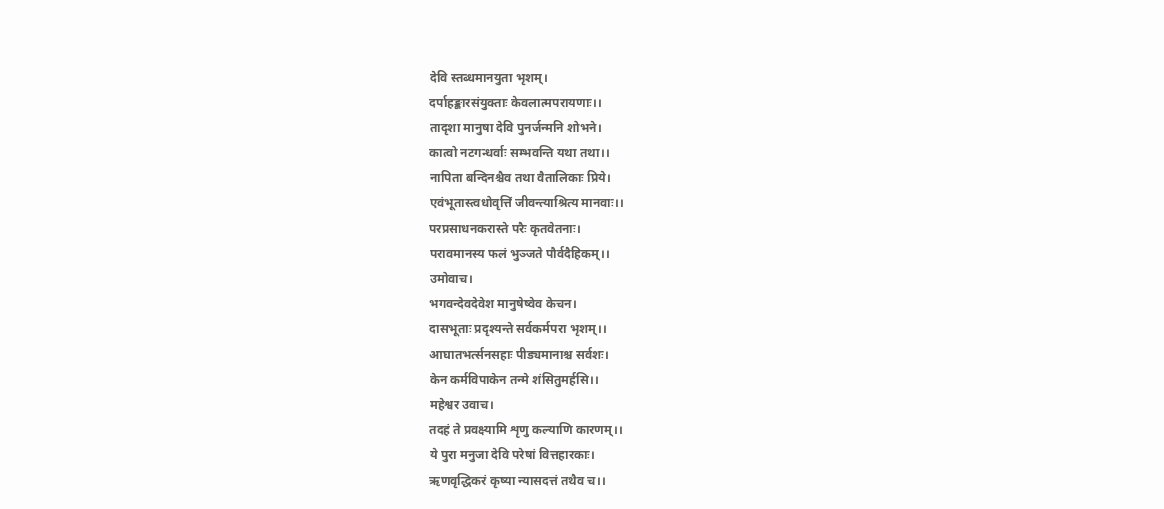देवि स्तब्धमानयुता भृशम्।
दर्पाहङ्कारसंयुक्ताः केवलात्मपरायणाः।।
तादृशा मानुषा देवि पुनर्जन्मनि शोभने।
कात्वो नटगन्धर्वाः सम्भवन्ति यथा तथा।।
नापिता बन्दिनश्चैव तथा वैतालिकाः प्रिये।
एवंभूतास्त्वधोवृत्तिं जीवन्त्याश्रित्य मानवाः।।
परप्रसाधनकरास्ते परैः कृतवेतनाः।
परावमानस्य फलं भुञ्जते पौर्वदैहिकम्।।
उमोवाच।
भगवन्देवदेवेश मानुषेष्वेव केचन।
दासभूताः प्रदृश्यन्ते सर्वकर्मपरा भृशम्।।
आघातभर्त्सनसहाः पीड्यमानाश्च सर्वशः।
केन कर्मविपाकेन तन्मे शंसितुमर्हसि।।
महेश्वर उवाच।
तदहं ते प्रवक्ष्यामि शृणु कल्याणि कारणम्।।
ये पुरा मनुजा देवि परेषां वित्तहारकाः।
ऋणवृद्धिकरं कृष्या न्यासदत्तं तथैव च।।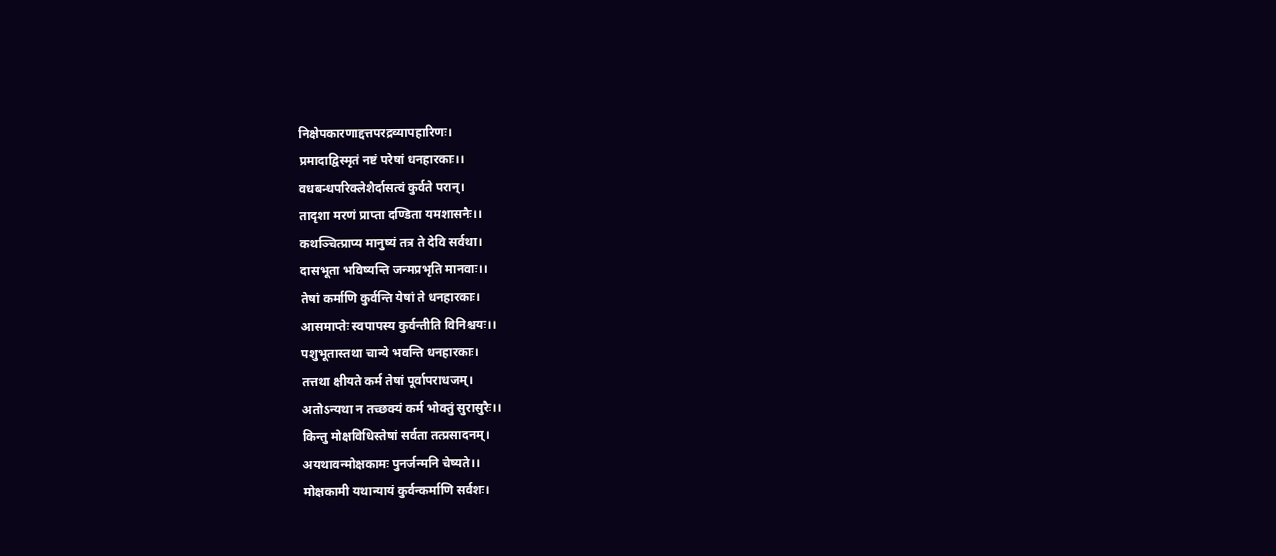निक्षेपकारणाद्दत्तपरद्रव्यापहारिणः।
प्रमादाद्विस्मृतं नष्टं परेषां धनहारकाः।।
वधबन्धपरिक्लेशैर्दासत्वं कुर्वते परान्।
तादृशा मरणं प्राप्ता दण्डिता यमशासनैः।।
कथञ्चित्प्राप्य मानुष्यं तत्र ते देवि सर्वथा।
दासभूता भविष्यन्ति जन्मप्रभृति मानवाः।।
तेषां कर्माणि कुर्वन्ति येषां ते धनहारकाः।
आसमाप्तेः स्वपापस्य कुर्वन्तीति विनिश्चयः।।
पशुभूतास्तथा चान्ये भवन्ति धनहारकाः।
तत्तथा क्षीयते कर्म तेषां पूर्वापराधजम्।
अतोऽन्यथा न तच्छक्यं कर्म भोक्तुं सुरासुरैः।।
किन्तु मोक्षविधिस्तेषां सर्वता तत्प्रसादनम्।
अयथावन्मोक्षकामः पुनर्जन्मनि चेष्यते।।
मोक्षकामी यथान्यायं कुर्वन्कर्माणि सर्वशः।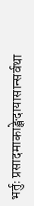भर्तुः प्रसादमाकाङ्क्षेदायासान्सर्वथा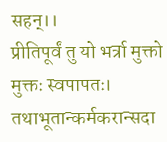सहन्।।
प्रीतिपूर्वं तु यो भर्त्रा मुक्तो मुक्तः स्वपापतः।
तथाभूतान्कर्मकरान्सदा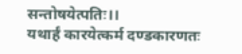सन्तोषयेत्पतिः।।
यथार्हं कारयेत्कर्म दण्डकारणतः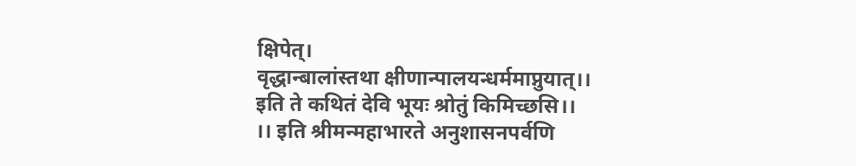क्षिपेत्।
वृद्धान्बालांस्तथा क्षीणान्पालयन्धर्ममाप्नुयात्।।
इति ते कथितं देवि भूयः श्रोतुं किमिच्छसि।।
।। इति श्रीमन्महाभारते अनुशासनपर्वणि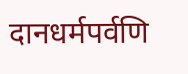दानधर्मपर्वणि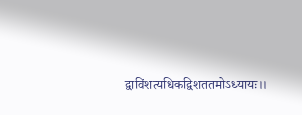द्वाविंशत्यधिकद्विशततमोऽध्यायः।।